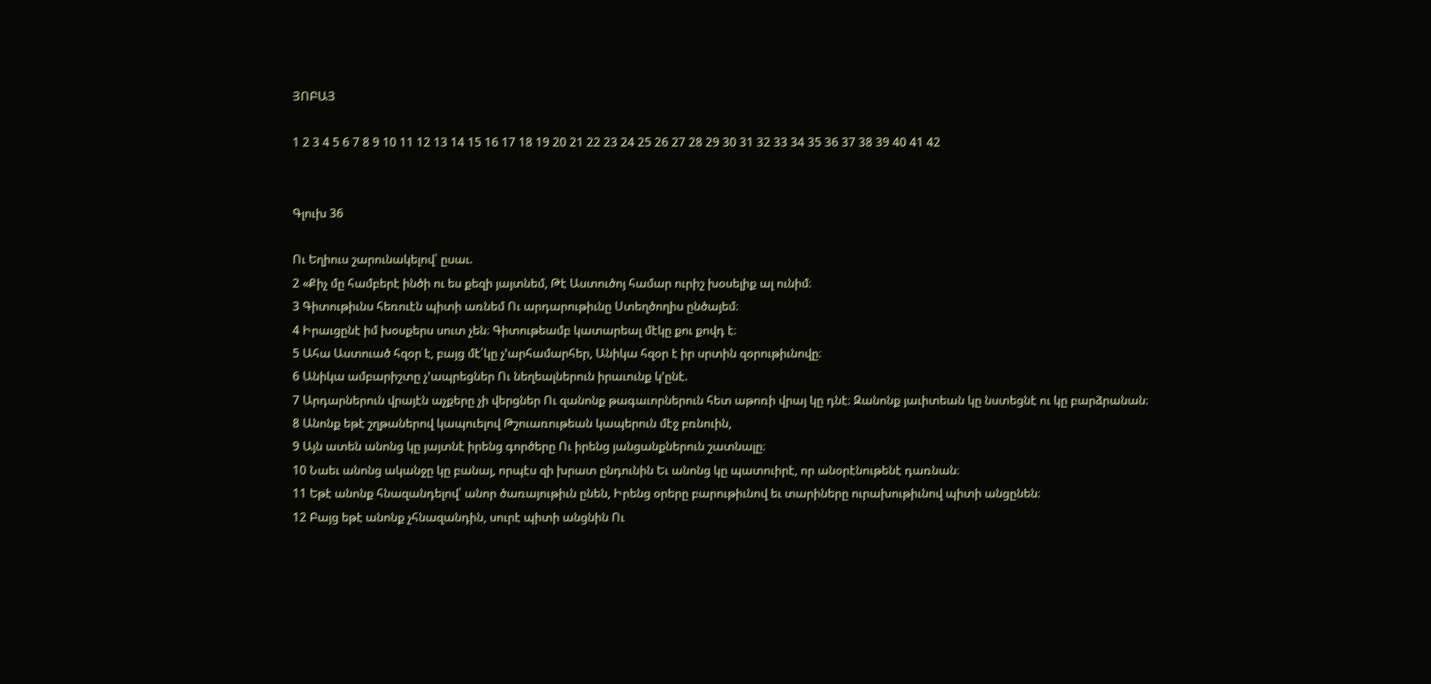ՅՈԲԱՅ

1 2 3 4 5 6 7 8 9 10 11 12 13 14 15 16 17 18 19 20 21 22 23 24 25 26 27 28 29 30 31 32 33 34 35 36 37 38 39 40 41 42


Գլուխ 36

Ու Եղիուս շարունակելով՝ ըսաւ.
2 «Քիչ մը համբերէ ինծի ու ես քեզի յայտնեմ, Թէ Աստուծոյ համար ուրիշ խօսելիք ալ ունիմ։
3 Գիտութիւնս հեռուէն պիտի առնեմ Ու արդարութիւնը Ստեղծողիս ընծայեմ։
4 Իրաւցընէ իմ խօսքերս սուտ չեն։ Գիտութեամբ կատարեալ մէկը քու քովդ է։
5 Ահա Աստուած հզօր է, բայց մէ՛կը չ’արհամարհեր, Անիկա հզօր է իր սրտին զօրութիւնովը։
6 Անիկա ամբարիշտը չ’ապրեցներ Ու նեղեալներուն իրաւունք կ’ընէ.
7 Արդարներուն վրայէն աչքերը չի վերցներ Ու զանոնք թագաւորներուն հետ աթոռի վրայ կը դնէ։ Զանոնք յաւիտեան կը նստեցնէ ու կը բարձրանան։
8 Անոնք եթէ շղթաներով կապուելով Թշուառութեան կապերուն մէջ բռնուին,
9 Այն ատեն անոնց կը յայտնէ իրենց գործերը Ու իրենց յանցանքներուն շատնալը։
10 Նաեւ անոնց ականջը կը բանայ, որպէս զի խրատ ընդունին Եւ անոնց կը պատուիրէ, որ անօրէնութենէ դառնան։
11 Եթէ անոնք հնազանդելով՝ անոր ծառայութիւն ընեն, Իրենց օրերը բարութիւնով եւ տարիները ուրախութիւնով պիտի անցընեն։
12 Բայց եթէ անոնք չհնազանդին, սուրէ պիտի անցնին Ու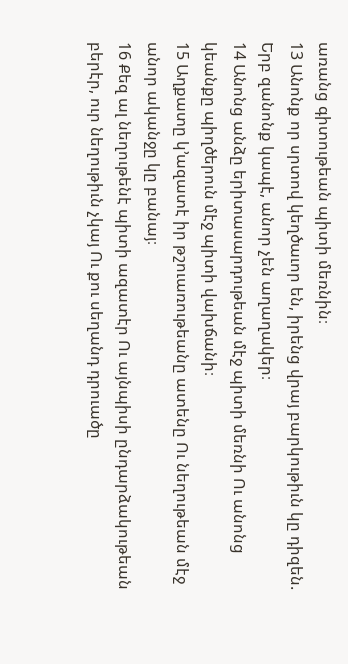առանց գիտութեան պիտի մեռնին։
13 Անոնք որ սրտով կեղծաւոր են, իրենց վրայ բարկութիւն կը դիզեն. Երբ զանոնք կապէ, անոր չեն աղաղակեր։
14 Անոնց անձը երիտասարդութեան մէջ պիտի մեռնի Ու անոնց կեանքը պիղծերուն մէջ պիտի վախճանի։
15 Աղքատը կ’ազատէ իր թշուառութեանը ատենը Ու նեղութեան մէջ անոր ականջը կը բանայ։
16 Քեզ ալ նեղութենէ պիտի ազատէր Ու այնպիսի ընդարձակութեան բերէր, ուր նեղութիւն չկայ Ու քու սեղանդ դրուածը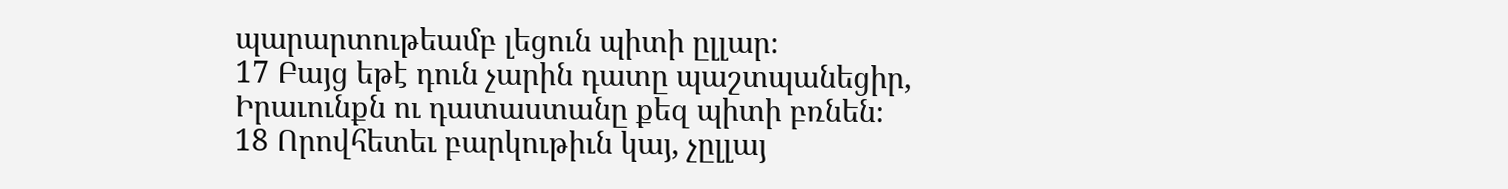պարարտութեամբ լեցուն պիտի ըլլար։
17 Բայց եթէ դուն չարին դատը պաշտպանեցիր, Իրաւունքն ու դատաստանը քեզ պիտի բռնեն։
18 Որովհետեւ բարկութիւն կայ, չըլլայ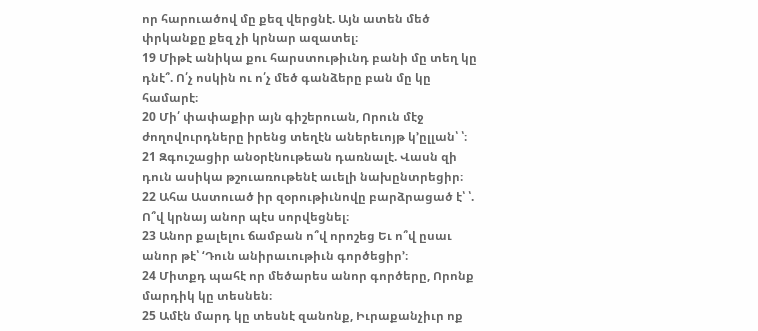որ հարուածով մը քեզ վերցնէ. Այն ատեն մեծ փրկանքը քեզ չի կրնար ազատել։
19 Միթէ անիկա քու հարստութիւնդ բանի մը տեղ կը դնէ՞. Ո՛չ ոսկին ու ո՛չ մեծ գանձերը բան մը կը համարէ։
20 Մի՛ փափաքիր այն գիշերուան, Որուն մէջ ժողովուրդները իրենց տեղէն աներեւոյթ կ’ըլլան՝ ՝։
21 Զգուշացիր անօրէնութեան դառնալէ. Վասն զի դուն ասիկա թշուառութենէ աւելի նախընտրեցիր։
22 Ահա Աստուած իր զօրութիւնովը բարձրացած է՝ ՝. Ո՞վ կրնայ անոր պէս սորվեցնել։
23 Անոր քալելու ճամբան ո՞վ որոշեց Եւ ո՞վ ըսաւ անոր թէ՝ ‘Դուն անիրաւութիւն գործեցիր’։
24 Միտքդ պահէ որ մեծարես անոր գործերը, Որոնք մարդիկ կը տեսնեն։
25 Ամէն մարդ կը տեսնէ զանոնք, Իւրաքանչիւր ոք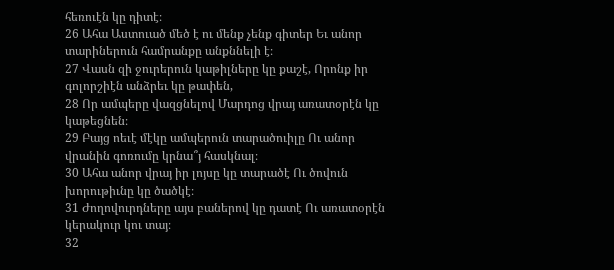հեռուէն կը դիտէ։
26 Ահա Աստուած մեծ է ու մենք չենք գիտեր Եւ անոր տարիներուն համրանքը անքննելի է։
27 Վասն զի ջուրերուն կաթիլները կը քաշէ, Որոնք իր գոլորշիէն անձրեւ կը թափեն,
28 Որ ամպերը վազցնելով Մարդոց վրայ առատօրէն կը կաթեցնեն։
29 Բայց ոեւէ մէկը ամպերուն տարածուիլը Ու անոր վրանին գոռումը կրնա՞յ հասկնալ։
30 Ահա անոր վրայ իր լոյսը կը տարածէ Ու ծովուն խորութիւնը կը ծածկէ։
31 Ժողովուրդները այս բաներով կը դատէ Ու առատօրէն կերակուր կու տայ։
32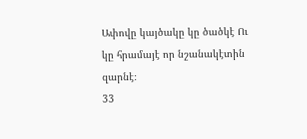Ափովը կայծակը կը ծածկէ Ու կը հրամայէ որ նշանակէտին զարնէ։
33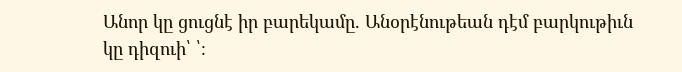Անոր կը ցուցնէ իր բարեկամը. Անօրէնութեան դէմ բարկութիւն կը դիզուի՝ ՝։